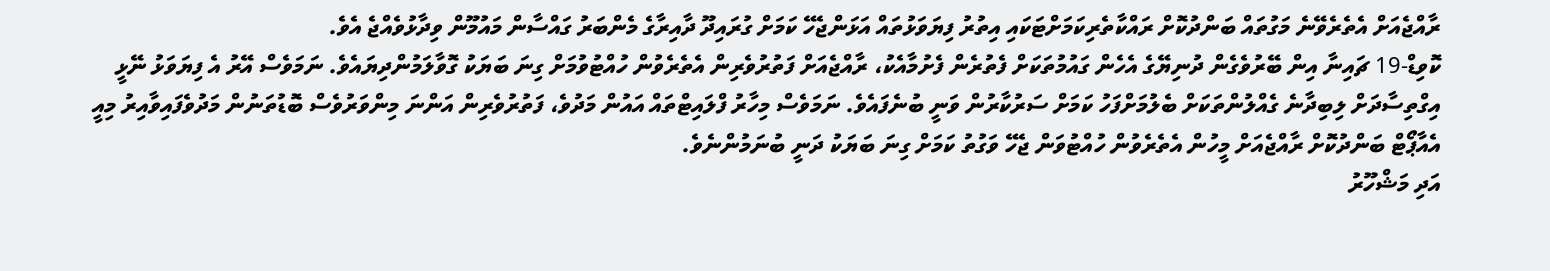ރާއްޖެއަށް އެތެރެވޭނެ މަގުތައް ބަންދުކޮށް ރައްކާތެރިކަމަށްޓަކައި އިތުރު ފިޔަވަޅުތައް އަޅަންޖެހޭ ކަމަށް ގުރައިދޫ ދާއިރާގެ މެންބަރު ގައްސާން މައުމޫން ވިދާޅުވެއްޖެ އެވެ.
ކޮވިޑް-19 ޗައިނާ އިން ބޭރުވެގެން ދުނިޔޭގެ އެހެން ގައުމުތަކަށް ފެތުރެން ފެށުމާއެކު، ރާއްޖެއަށް ފަތުރުވެރިން އެތެރެވުން ހުއްޓުވުމަށް ގިނަ ބަޔަކު ގޮވާލަމުންދިޔައެވެ. ނަމަވެސް އޭރު އެ ފިޔަވަޅު ނޭޅީ އިގްތިސާދަށް ލިބިދާނެ ގެއްލުންތަކަށް ބެލުމަށްފަހު ކަމަށް ސަރުކާރުން ވަނީ ބުނެފައެވެ. ނަމަވެސް މިހާރު ފްލައިޓްތައް އައުން މަދުވެ، ފަތުރުވެރިން އަންނަ މިންވަރުވެސް ބޮޑުތަނުން މަދުވެފައިވާއިރު މިއީ އެއާޕޯޓް ބަންދުކޮށް ރާއްޖެއަށް މީހުން އެތެރެވުން ހުއްޓުވަން ޖެހޭ ވަގުތު ކަމަށް ގިނަ ބަޔަކު ދަނީ ބުނަމުންނެވެ.
އަދި މަޝްހޫރު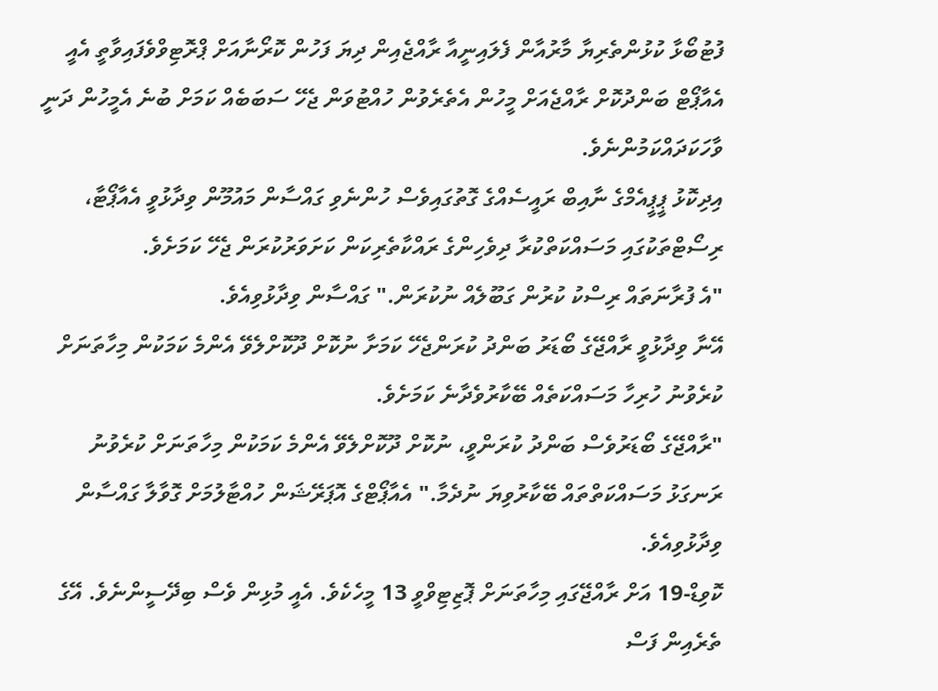ފުޓުބޯޅާ ކުޅުންތެރިޔާ މާރުއާން ފެލައިނީއާ ރާއްޖެއިން ދިޔަ ފަހުން ކޮރޯނާއަށް ޕްރޮޓިވްވެފައިވާތީ އެއީ އެއާޕޯޓް ބަންދުކޮށް ރާއްޖެއަށް މީހުން އެތެރެވުން ހުއްޓުވަން ޖެހޭ ސަބަބެއް ކަމަށް ބުނެ އެމީހުން ދަނީ ވާހަކަދައްކަމުންނެވެ.
އިދިކޮޅު ޕީޕީއެމްގެ ނާއިބް ރައީސެއްގެ ގޮތުގައިވެސް ހުންނެވި ގައްސާން މައުމޫން ވިދާޅުވީ އެއާޕޯޓާ، ރިސޯޓްތަކުގައި މަސައްކަތްކުރާ ދިވެހިންގެ ރައްކާތެރިކަން ކަށަވަރުކުރަން ޖެހޭ ކަމަށެވެ.
"އެ ފުރާނަތައް ރިސްކު ކުރުން ގަބޫލެއް ނުކުރަން." ގައްސާން ވިދާޅުވިއެވެ.
އޭނާ ވިދާޅުވީ ރާއްޖޭގެ ބޯޑަރު ބަންދު ކުރަންޖެހޭ ކަމަށާ ނުކޮށް ދޫކޮށްލެވޭ އެންމެ ކަމަކުން މިހާތަނަށް ކުރެވުނު ހުރިހާ މަސައްކަތެއް ބޭކާރުވެދާނެ ކަމަށެވެ.
"ރާއްޖޭގެ ބޯޑަރުވެސް ބަންދު ކުރަންވީ، ނުކޮށް ދޫކޮށްލެވޭ އެންމެ ކަމަކުން މިހާތަނަށް ކުރެވުނު ރަނގަޅު މަސައްކަތްތައް ބޭކާރުވިޔަ ނުދެމާ." އެއާޕޯޓްގެ އޮޕަރޭޝަން ހުއްޓާލުމަށް ގޮވާލާ ގައްސާން ވިދާޅުވިއެވެ.
ކޮވިޑް-19 އަށް ރާއްޖޭގައި މިހާތަނަށް ޕޮޒިޓިވްވީ 13 މީހެކެވެ. އެއީ މުޅިން ވެސް ބިދޭސީންނެވެ. އޭގެ ތެރެއިން ފަސް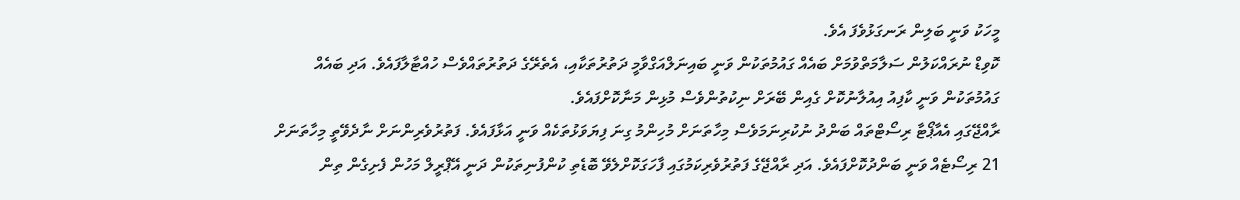މީހަކު ވަނީ ބަލިން ރަނގަޅުވެފަ އެވެ.
ކޮވިޑް ނުރައްކަލުން ސަލާމަތްވުމަށް ބައެއް ގައުމުތަކުން ވަނީ ބައިނަލްއަގްވާމީ ދަތުރުތަކާއި، އެތެރޭގެ ދަތުރުތައްވެސް ހުއްޓާލާފައެވެ. އަދި ބައެއް ގައުމުތަކުން ވަނީ ކާފިއު އިއުލާނުކޮށް ގެއިން ބޭރަށް ނިކުތުންވެސް މުޅިން މަނާކޮށްފައެވެ.
ރާއްޖޭގައި އެއާޕޯޓާ ރިސޯޓްތައް ބަންދު ނުކުރިނަމަވެސް މިހާތަނަށް މުހިންމު ގިނަ ފިޔަވަޅުތަކެއް ވަނީ އަޅާފައެވެ. ފަތުރުވެރިންނަށް ނާދެވޭތީ މިހާތަނަށް 21 ރިސޯޓެއް ވަނީ ބަންދުކޮށްފައެވެ. އަދި ރާއްޖޭގެ ފަތުރުވެރިކަމުގައި ފާހަގަކޮށްލެވޭ ބޮޑެތި ކުންފުނިތަކުން ދަނީ އޭޕްރީލް މަހުން ފެށިގެން ތިން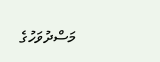މަސްދުވަހުގެ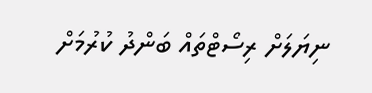ނިޔަލަށް ރިސޯޓްތައް ބަންދު ކުރުމަށް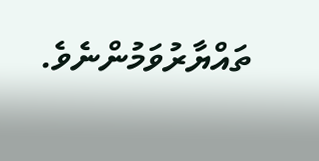ތައްޔާރުވަމުންނެވެ.